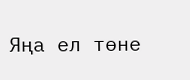Яңа ел төне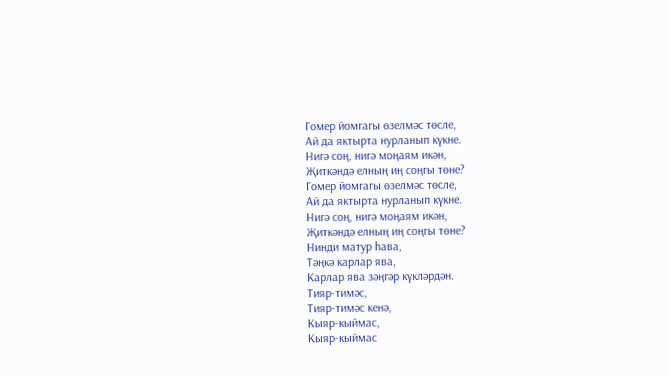Гомер йомгагы өзелмәс төсле,
Ай да яктырта нурланып күкне.
Нигә соң, нигә моңаям икән,
Җиткәндә елның иң соңгы төне?
Гомер йомгагы өзелмәс төсле,
Ай да яктырта нурланып күкне.
Нигә соң, нигә моңаям икән,
Җиткәндә елның иң соңгы төне?
Нинди матур һава,
Тәңкә карлар ява,
Карлар ява зәңгәр күкләрдән.
Тияр-тимәс,
Тияр-тимәс кенә,
Кыяр-кыймас,
Кыяр-кыймас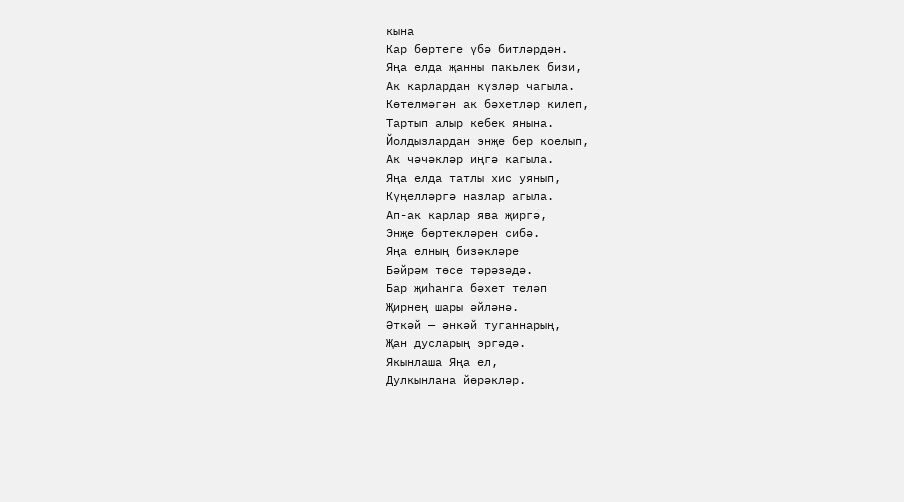кына
Кар бөртеге үбә битләрдән.
Яңа елда җанны пакьлек бизи,
Ак карлардан күзләр чагыла.
Көтелмәгән ак бәхетләр килеп,
Тартып алыр кебек янына.
Йолдызлардан энҗе бер коелып,
Ак чәчәкләр иңгә кагыла.
Яңа елда татлы хис уянып,
Күңелләргә назлар агыла.
Ап-ак карлар ява җиргә,
Энҗе бөртекләрен сибә.
Яңа елның бизәкләре
Бәйрәм төсе тәрәзәдә.
Бар җиһанга бәхет теләп
Җирнең шары әйләнә.
Әткәй — әнкәй туганнарың,
Җан дусларың эргәдә.
Якынлаша Яңа ел,
Дулкынлана йөрәкләр.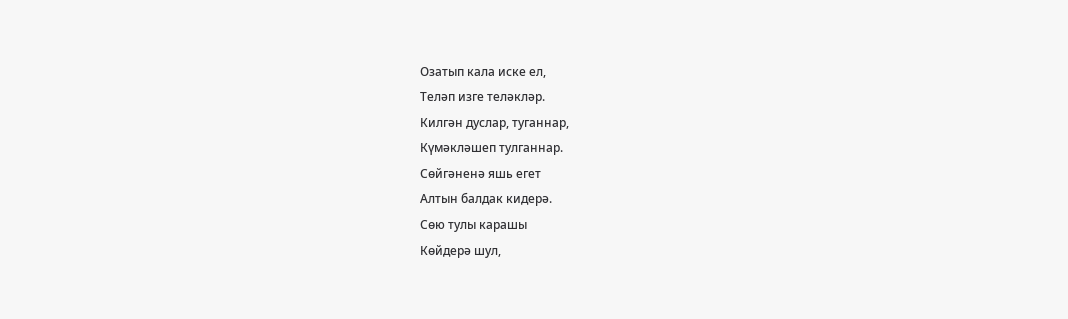Озатып кала иске ел,
Теләп изге теләкләр.
Килгән дуслар, туганнар,
Күмәкләшеп тулганнар.
Сөйгәненә яшь егет
Алтын балдак кидерә.
Сөю тулы карашы
Көйдерә шул,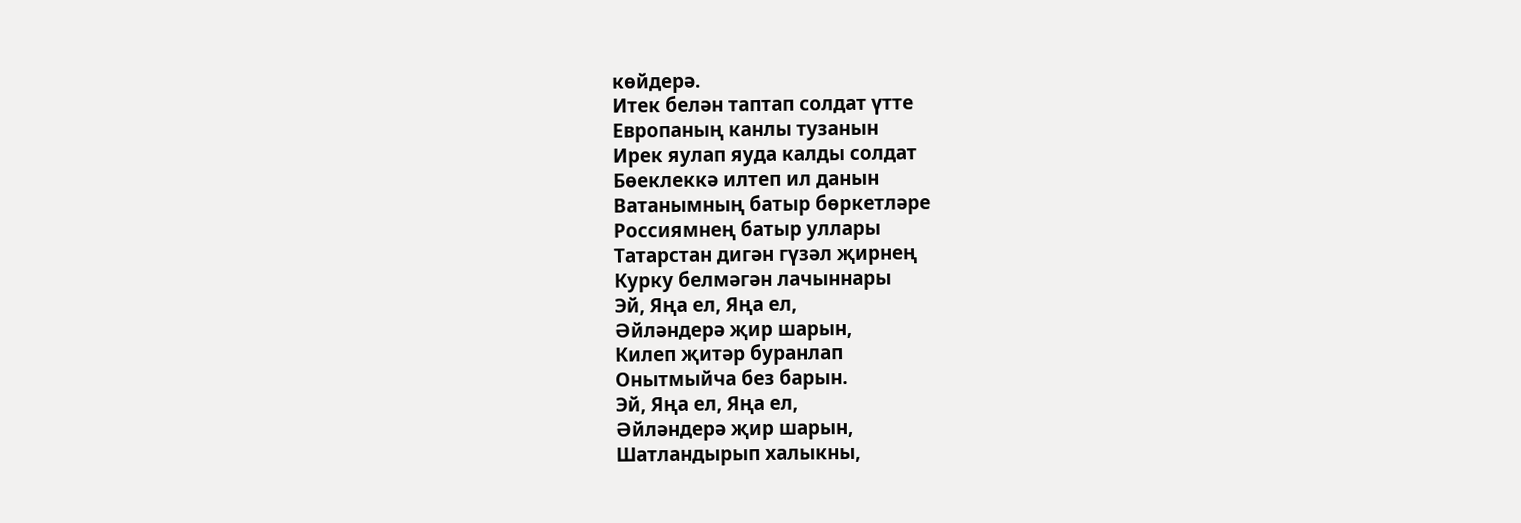көйдерә.
Итек белән таптап солдат үтте
Европаның канлы тузанын
Ирек яулап яуда калды солдат
Бөеклеккә илтеп ил данын
Ватанымның батыр бөркетләре
Россиямнең батыр уллары
Татарстан дигән гүзәл җирнең
Курку белмәгән лачыннары
Эй, Яңа ел, Яңа ел,
Әйләндерә җир шарын,
Килеп җитәр буранлап
Онытмыйча без барын.
Эй, Яңа ел, Яңа ел,
Әйләндерә җир шарын,
Шатландырып халыкны,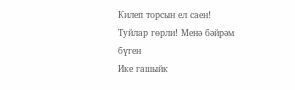Килеп торсын ел саен!
Туйлар гөрли! Менә бәйрәм бүген
Ике гашыйк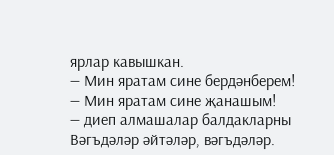ярлар кавышкан.
— Мин яратам сине бердәнберем!
— Мин яратам сине җанашым!
— диеп алмашалар балдакларны
Вәгъдәләр әйтәләр, вәгъдәләр.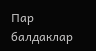Пар балдаклар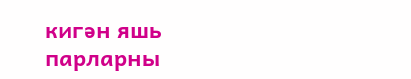кигән яшь парларны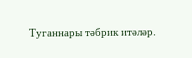Туганнары тәбрик итәләр.